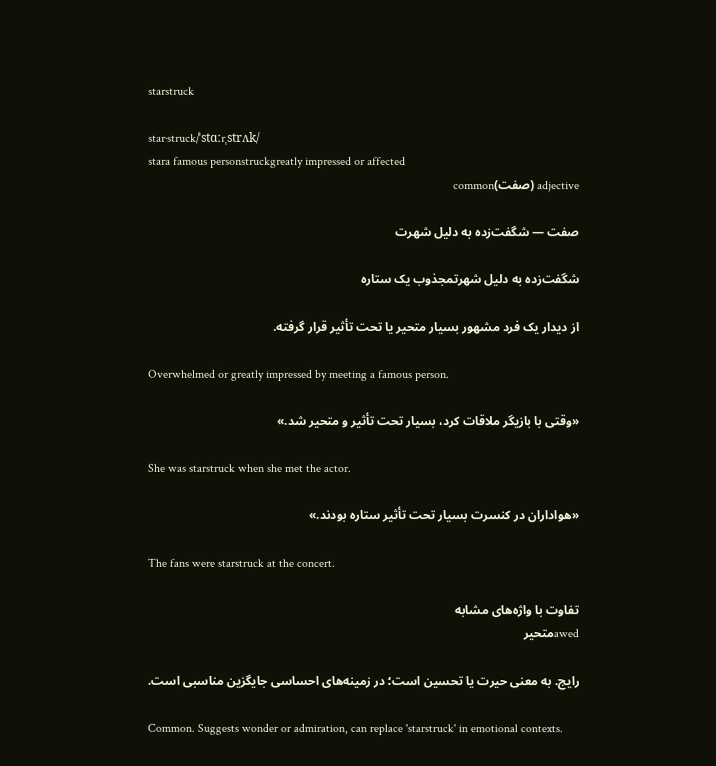starstruck

star·struck/ˈstɑːrˌstrʌk/
stara famous personstruckgreatly impressed or affected
adjective (صفت)common

صفت — شگفت‌زده به دلیل شهرت

شگفت‌زده به دلیل شهرتمجذوب یک ستاره

از دیدار یک فرد مشهور بسیار متحیر یا تحت تأثیر قرار گرفته.

Overwhelmed or greatly impressed by meeting a famous person.

«وقتی با بازیگر ملاقات کرد، بسیار تحت تأثیر و متحیر شد.»

She was starstruck when she met the actor.

«هواداران در کنسرت بسیار تحت تأثیر ستاره بودند.»

The fans were starstruck at the concert.

تفاوت با واژه‌های مشابه
awedمتحیر

رایج. به معنی حیرت یا تحسین است؛ در زمینه‌های احساسی جایگزین مناسبی است.

Common. Suggests wonder or admiration, can replace 'starstruck' in emotional contexts.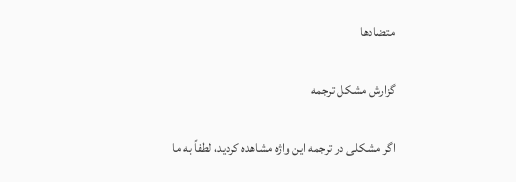متضادها

گزارش مشکل ترجمه

اگر مشکلی در ترجمه این واژه مشاهده کردید، لطفاً به ما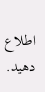اطلاع دهید.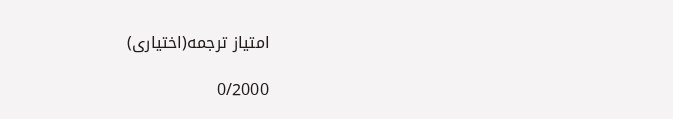امتیاز ترجمه(اختیاری)

0/2000